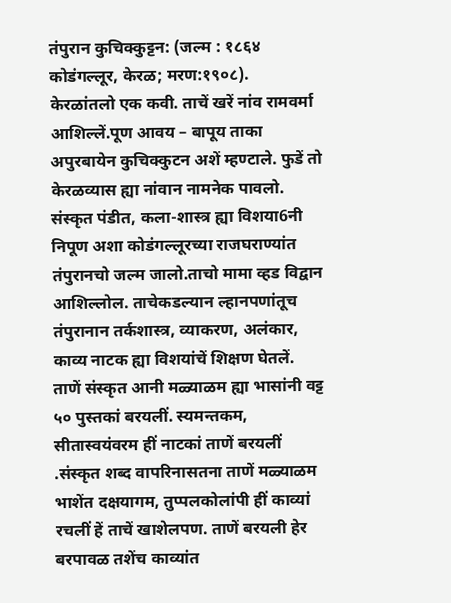तंपुरान कुचिक्कुट्टन: (जल्म : १८६४ कोडंगल्लूर, केरळ; मरण:१९०८).
केरळांतलो एक कवी. ताचें खरें नांव रामवर्मा आशिल्लें.पूण आवय – बापूय ताका अपुरबायेन कुचिक्कुटन अशें म्हण्टाले. फुडें तो केरळव्यास ह्या नांवान नामनेक पावलो.
संस्कृत पंडीत, कला-शास्त्र ह्या विशया6नी निपूण अशा कोडंगल्लूरच्या राजघराण्यांत तंपुरानचो जल्म जालो.ताचो मामा व्हड विद्वान आशिल्लोल. ताचेकडल्यान ल्हानपणांतूच तंपुरानान तर्कशास्त्र, व्याकरण, अलंकार, काव्य नाटक ह्या विशयांचें शिक्षण घेतलें.
ताणें संस्कृत आनी मळ्याळम ह्या भासांनी वट्ट ५० पुस्तकां बरयलीं. स्यमन्तकम, सीतास्वयंवरम हीं नाटकां ताणें बरयलीं .संस्कृत शब्द वापरिनासतना ताणें मळ्याळम भाशेंत दक्षयागम, तुप्पलकोलांपी हीं काव्यां रचलीं हें ताचें खाशेलपण. ताणें बरयली हेर बरपावळ तशेंच काव्यांत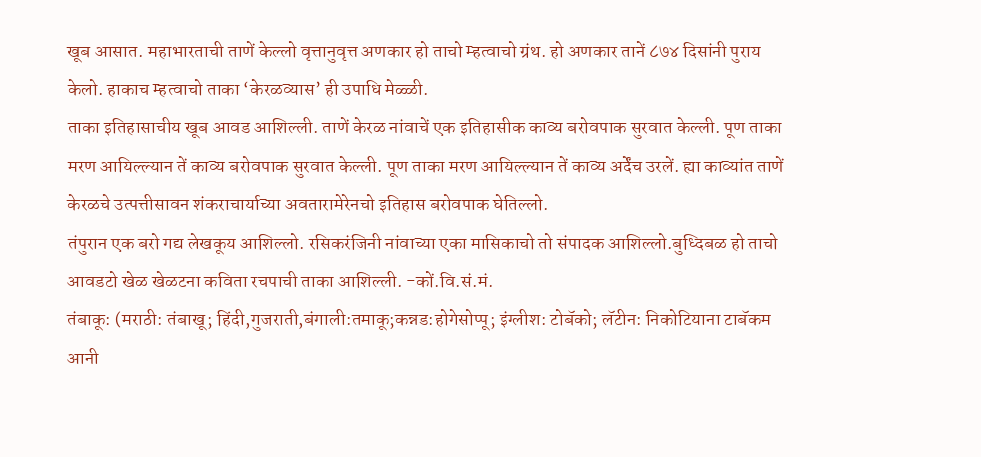खूब आसात. महाभारताची ताणें केल्लो वृत्तानुवृत्त अणकार हो ताचो म्हत्वाचो ग्रंथ. हो अणकार तानें ८७४ दिसांनी पुराय केलो. हाकाच म्हत्वाचो ताका ‘केरळव्यास’ ही उपाधि मेळ्ळी.
ताका इतिहासाचीय खूब आवड आशिल्ली. ताणें केरळ नांवाचें एक इतिहासीक काव्य बरोवपाक सुरवात केल्ली. पूण ताका मरण आयिल्ल्यान तें काव्य बरोवपाक सुरवात केल्ली. पूण ताका मरण आयिल्ल्यान तें काव्य अर्देंच उरलें. ह्या काव्यांत ताणें केरळचे उत्पत्तीसावन शंकराचार्याच्या अवतारामेरेनचो इतिहास बरोवपाक घेतिल्लो.
तंपुरान एक बरो गद्य लेखकूय आशिल्लो. रसिकरंजिनी नांवाच्या एका मासिकाचो तो संपादक आशिल्लो.बुध्दिबळ हो ताचो आवडटो खेळ खेळटना कविता रचपाची ताका आशिल्ली. -कों.वि.सं.मं.
तंबाकू: (मराठी: तंबाखू; हिंदी,गुजराती,बंगाली:तमाकू;कन्नड:होगेसोप्पू; इंग्लीश: टोबॅको; लॅटीन: निकोटियाना टाबॅकम आनी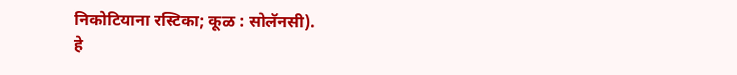निकोटियाना रस्टिका; कूळ : सोलॅनसी).
हे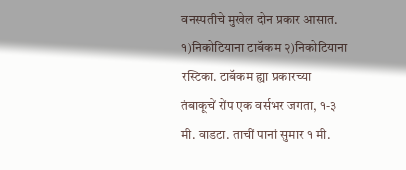वनस्पतीचे मुखेल दोन प्रकार आसात. १)निकोटियाना टाबॅकम २)निकोटियाना रस्टिका. टाबॅकम ह्या प्रकारच्या तंबाकूचें रोंप एक वर्सभर जगता, १-३ मी. वाडटा. ताचीं पानां सुमार १ मी.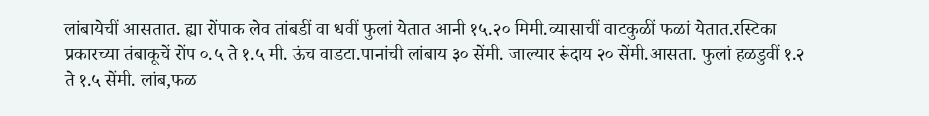लांबायेचीं आसतात. ह्या रोंपाक लेव तांबडीं वा धवीं फुलां येतात आनी १५.२० मिमी.व्यासाचीं वाटकुळीं फळां येतात.रस्टिका प्रकारच्या तंबाकूचें रोंप ०.५ ते १.५ मी. ऊंच वाडटा.पानांची लांबाय ३० सेंमी. जाल्यार रूंदाय २० सेंमी.आसता. फुलां हळडुवीं १.२ ते १.५ सेंमी. लांब,फळ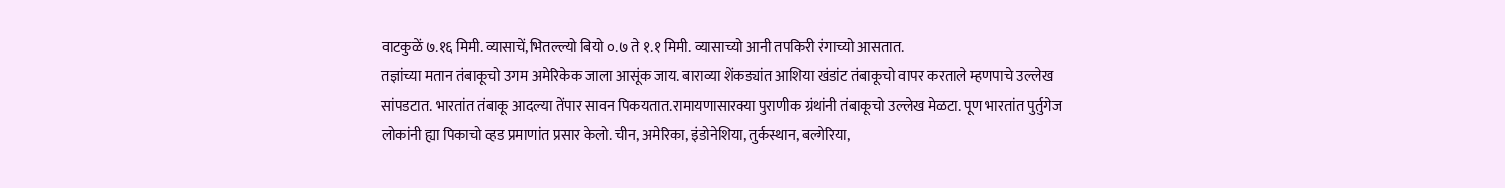वाटकुळें ७.१६ मिमी. व्यासाचें,भितल्ल्यो बियो ०.७ ते १.१ मिमी. व्यासाच्यो आनी तपकिरी रंगाच्यो आसतात.
तज्ञांच्या मतान तंबाकूचो उगम अमेरिकेक जाला आसूंक जाय. बाराव्या शेंकड्यांत आशिया खंडांट तंबाकूचो वापर करताले म्हणपाचे उल्लेख सांपडटात. भारतांत तंबाकू आदल्या तेंपार सावन पिकयतात.रामायणासारक्या पुराणीक ग्रंथांनी तंबाकूचो उल्लेख मेळटा. पूण भारतांत पुर्तुगेज लोकांनी ह्या पिकाचो व्हड प्रमाणांत प्रसार केलो. चीन, अमेरिका, इंडोनेशिया, तुर्कस्थान, बल्गेरिया,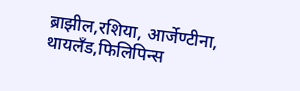ब्राझील,रशिया, आर्जेण्टीना, थायलॅंड,फिलिपिन्स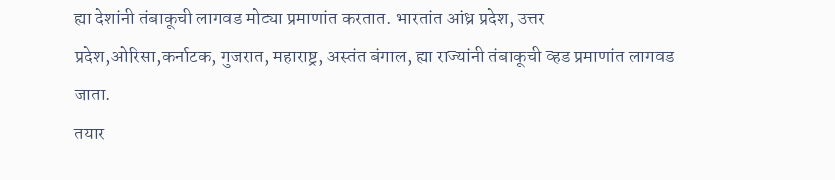ह्या देशांनी तंबाकूची लागवड मोट्या प्रमाणांत करतात. भारतांत आंध्र प्रदेश, उत्तर प्रदेश,ओरिसा,कर्नाटक, गुजरात, महाराष्ट्र, अस्तंत बंगाल, ह्या राज्यांनी तंबाकूची व्हड प्रमाणांत लागवड जाता.
तयार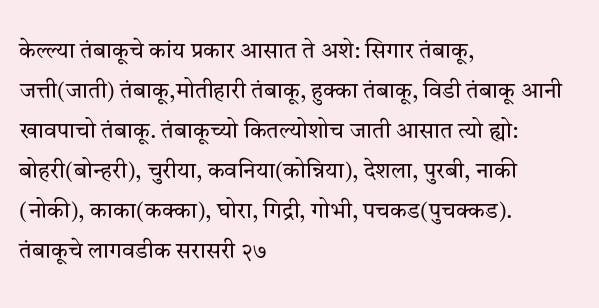केल्ल्या तंबाकूचे कांय प्रकार आसात ते अशे: सिगार तंबाकू, जत्ती(जाती) तंबाकू,मोतीहारी तंबाकू, हुक्का तंबाकू, विडी तंबाकू आनी खावपाचो तंबाकू. तंबाकूच्यो कितल्योशोच जाती आसात त्यो ह्यो: बोहरी(बोन्हरी), चुरीया, कवनिया(कोन्निया), देशला, पुरबी, नाकी (नोकी), काका(कक्का), घोरा, गिद्री, गोभी, पचकड(पुचक्कड).
तंबाकूचे लागवडीक सरासरी २७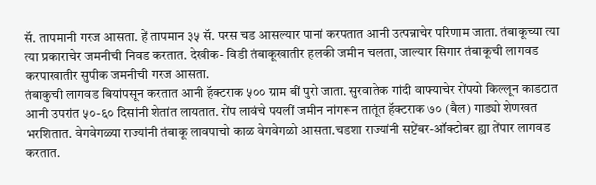सॅ. तापमानी गरज आसता. हें तापमान ३५ सॅ. परस चड आसल्यार पानां करपतात आनी उत्पन्नाचेर परिणाम जाता. तंबाकूच्या त्या त्या प्रकाराचेर जमनीची निवड करतात. देखीक- विडी तंबाकूखातीर हलकी जमीन चलता, जाल्यार सिगार तंबाकूची लागवड करपाखातीर सुपीक जमनीची गरज आसता.
तंबाकुची लागवड बियांपसून करतात आनी हॅक्टराक ५०० ग्राम बीं पुरो जाता. सुरवातेक गांदी वाफ्याचेर रोंपयो किल्लून काडटात आनी उपरांत ५०-६० दिसांनी शेतांत लायतात. रोंप लावंचे पयलीं जमीन नांगरून तातूंत हॅक्टराक ७० (बैल) गाड्यो शेणखत भरशितात. वेगवेगळ्या राज्यांनी तंबाकू लावपाचो काळ वेगवेगळो आसता.चडशा राज्यांनी सप्टेंबर-ऑक्टोबर ह्या तेंपार लागवड करतात.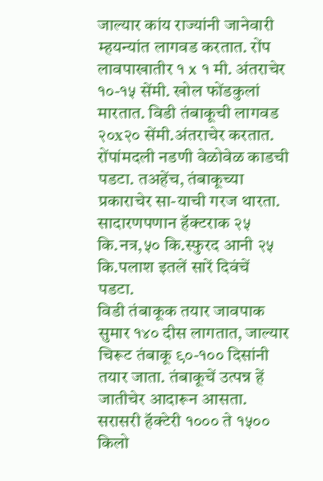जाल्यार कांय राज्यांनी जानेवारी म्हयन्यांत लागवड करतात. रोंप लावपाखातीर १ x १ मी. अंतराचेर १०-१५ सेंमी. खोल फोंडकुलां मारतात. विडी तंबाकूची लागवड २०x२० सेंमी.अंतराचेर करतात. रोंपांमदली नडणी वेळोवेळ काडची पडटा. तअहेंच, तंबाकूच्या प्रकाराचेर सा-याची गरज थारता. सादारणपणान हॅक्टराक २५ कि.नत्र,५० कि.स्फुरद आनी २५ कि.पलाश इतलें सारें दिवंचें पडटा.
विडी तंबाकूक तयार जावपाक सुमार १४० दीस लागतात, जाल्यार चिरूट तंबाकू ९०-१०० दिसांनी तयार जाता. तंबाकूचें उत्पन्न हें जातीचेर आदारून आसता. सरासरी हॅक्टेरी १००० ते १५०० किलो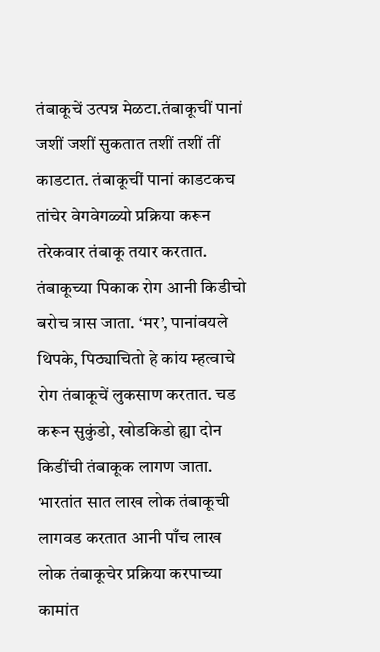तंबाकूचें उत्पन्न मेळटा.तंबाकूचीं पानां जशीं जशीं सुकतात तशीं तशीं तीं काडटात. तंबाकूचीं पानां काडटकच तांचेर वेगवेगळ्यो प्रक्रिया करून तरेकवार तंबाकू तयार करतात.
तंबाकूच्या पिकाक रोग आनी किडीचो बरोच त्रास जाता. ‘मर’, पानांवयले थिपके, पिठ्याचितो हे कांय म्हत्वाचे रोग तंबाकूचें लुकसाण करतात. चड करून सुकुंडो, खोडकिडो ह्या दोन किडींची तंबाकूक लागण जाता.
भारतांत सात लाख लोक तंबाकूची लागवड करतात आनी पाँच लाख लोक तंबाकूचेर प्रक्रिया करपाच्या कामांत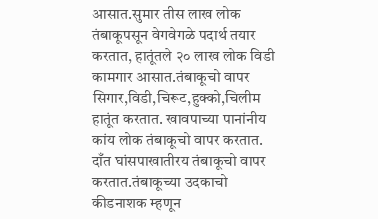आसात.सुमार तीस लाख लोक तंबाकूपसून वेगवेगळे पदार्थ तयार करतात, हातूंतले २० लाख लोक विडी कामगार आसात.तंबाकूचो वापर सिगार,विडी,चिरूट,हुक्को,चिलीम हातूंत करतात. खावपाच्या पानांनीय कांय लोक तंबाकूचो वापर करतात. दाँत घांसपाखातीरय तंबाकूचो वापर करतात.तंबाकूच्या उदकाचो कीडनाशक म्हणून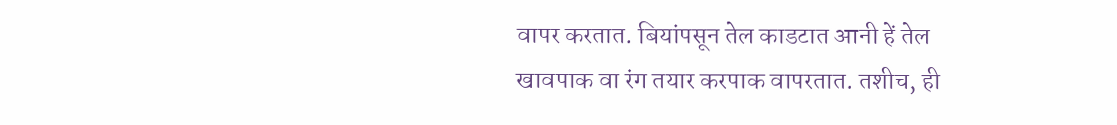वापर करतात. बियांपसून तेल काडटात आनी हें तेल खावपाक वा रंग तयार करपाक वापरतात. तशीच, ही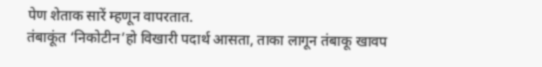पेण शेताक सारें म्हणून वापरतात.
तंबाकूंत ‘निकोटीन’हो विखारी पदार्थ आसता, ताका लागून तंबाकू खावप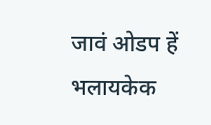जावं ओडप हें भलायकेक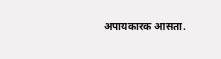अपायकारक आसता.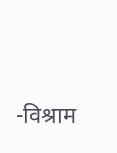-विश्राम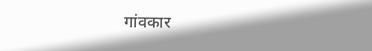गांवकार